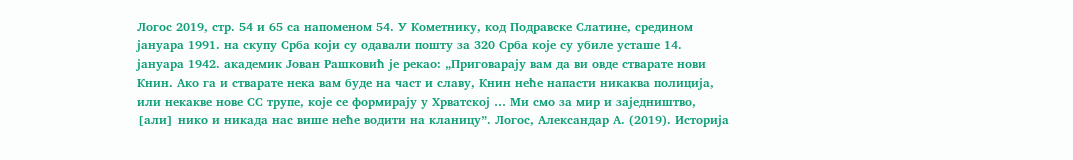Логос 2019, стр. 54 и 65 са напоменом 54. У Кометнику, код Подравске Слатине, средином јануара 1991. на скупу Срба који су одавали пошту за 320 Срба које су убиле усташе 14. јануара 1942. академик Јован Рашковић је рекао: „Приговарају вам да ви овде стварате нови Книн. Ако га и стварате нека вам буде на част и славу, Книн неће напасти никаква полиција, или некакве нове СС трупе, које се формирају у Хрватској … Ми смо за мир и заједништво, [али] нико и никада нас више неће водити на кланицу”. Логос, Александар А. (2019). Историја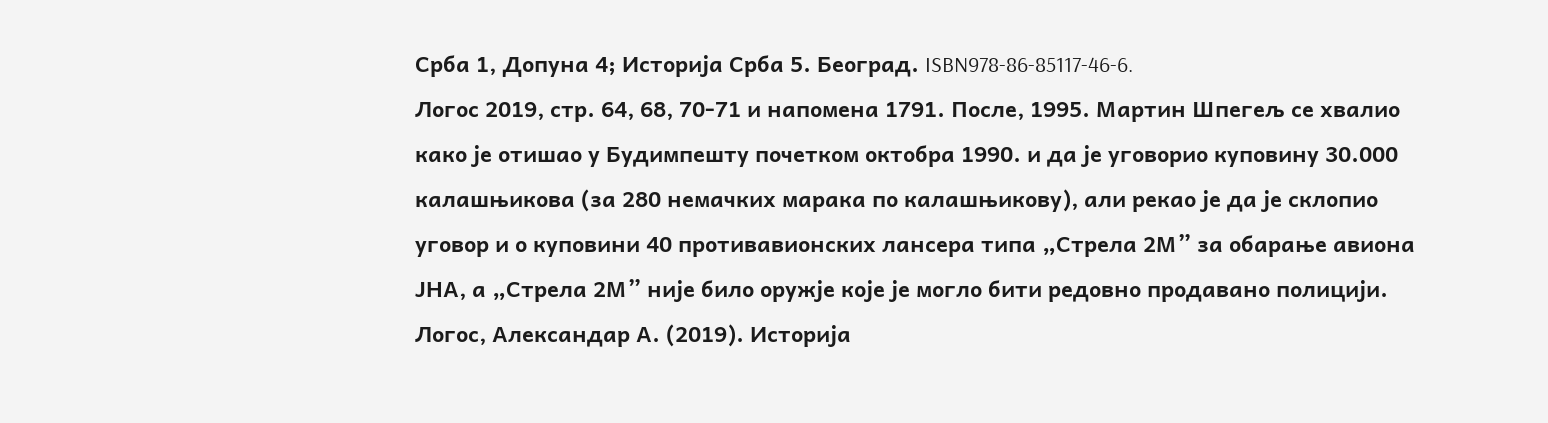Срба 1, Допуна 4; Историја Срба 5. Београд. ISBN978-86-85117-46-6.
Логос 2019, стр. 64, 68, 70-71 и напомена 1791. После, 1995. Мартин Шпегељ се хвалио како је отишао у Будимпешту почетком октобра 1990. и да је уговорио куповину 30.000 калашњикова (за 280 немачких марака по калашњикову), али рекао је да је склопио уговор и о куповини 40 противавионских лансера типа „Стрела 2М” за обарање авиона ЈНА, а „Стрела 2М” није било оружје које је могло бити редовно продавано полицији. Логос, Александар А. (2019). Историја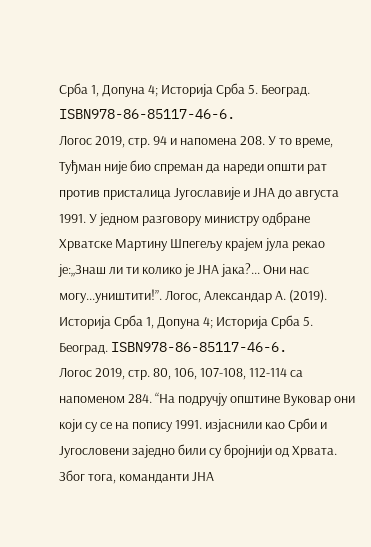Срба 1, Допуна 4; Историја Срба 5. Београд. ISBN978-86-85117-46-6.
Логос 2019, стр. 94 и напомена 208. У то време, Туђман није био спреман да нареди општи рат против присталица Југославије и ЈНА до августа 1991. У једном разговору министру одбране Хрватске Мартину Шпегељу крајем јула рекао је:„Знаш ли ти колико је ЈНА јака?... Они нас могу...уништити!”. Логос, Александар А. (2019). Историја Срба 1, Допуна 4; Историја Срба 5. Београд. ISBN978-86-85117-46-6.
Логос 2019, стр. 80, 106, 107-108, 112-114 са напоменом 284. “На подручју општине Вуковар они који су се на попису 1991. изјаснили као Срби и Југословени заједно били су бројнији од Хрвата. Због тога, команданти ЈНА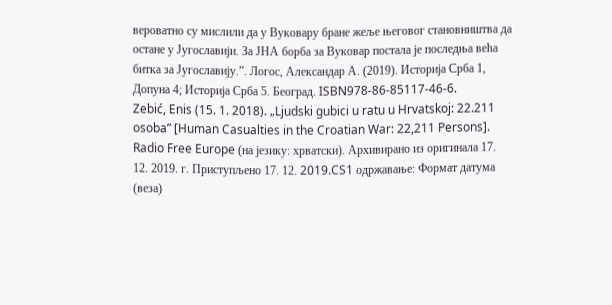вероватно су мислили да у Вуковару бране жеље његовог становништва да остане у Југославији. За ЈНА борба за Вуковар постала је последња већа битка за Југославију.”. Логос, Александар А. (2019). Историја Срба 1, Допуна 4; Историја Срба 5. Београд. ISBN978-86-85117-46-6.
Zebić, Enis (15. 1. 2018). „Ljudski gubici u ratu u Hrvatskoj: 22.211 osoba” [Human Casualties in the Croatian War: 22,211 Persons]. Radio Free Europe (на језику: хрватски). Архивирано из оригинала 17. 12. 2019. г. Приступљено 17. 12. 2019.CS1 одржавање: Формат датума (веза)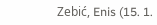Zebić, Enis (15. 1.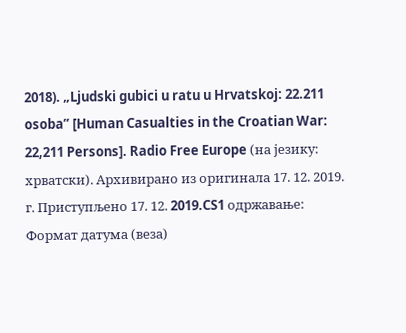2018). „Ljudski gubici u ratu u Hrvatskoj: 22.211 osoba” [Human Casualties in the Croatian War: 22,211 Persons]. Radio Free Europe (на језику: хрватски). Архивирано из оригинала 17. 12. 2019. г. Приступљено 17. 12. 2019.CS1 одржавање: Формат датума (веза)